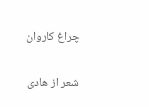چراغ کاروان

شعر از ھادی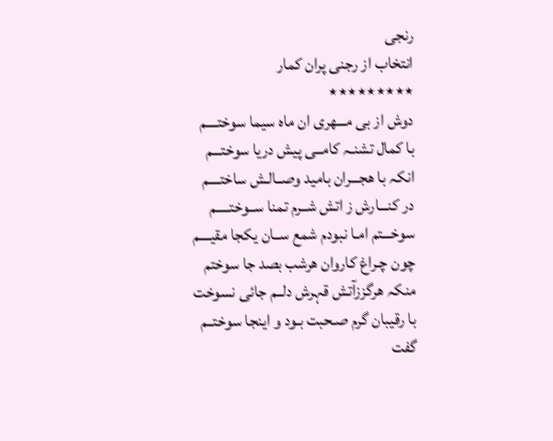رنجی
انتخاب از رجنی پران کمار
٭٭٭٭٭٭٭٭٭
دوش از بی مـــھری ان ماہ سیما سوختــــم
با کمال تشنـہ کامــی پیش دریا سوختـــم
انکہ با ھجـــران بامید وصــالـش ساختــــم
در کنـــارش ز اتش شــرم تمنا ســوختـــــم
سوخـــتم امـا نبودم شمع ســان یکجا مقیــــم
چون چـراغ کاروان ھرشب بصد جا سوختم
منکہ ھرگززآتش قہرش دلــم جائی نسوخت
با رقیبان گرم صـحبت بـود و اینجا سوختــم
گفت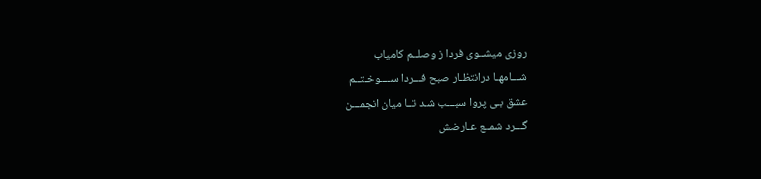روزی میشــوی فردا ز وصلــم کامیاب
شـــامھـا درانتظـار صبح فـــردا ســــوخـتــم
عشق بـی پروا سبـــب شـد تــا میان انجمـــن
گـــرد شمــع عـارضش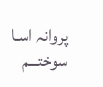پروانہ اسـا سوختـــم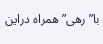با”رھی”ھمراہ دراین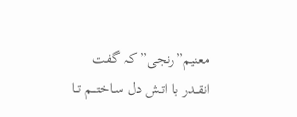معنیم”رنجی”کـہ گفت
انقــدر با اتـش دل سـاختـــم تــا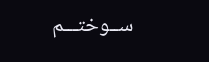ســوختـــم